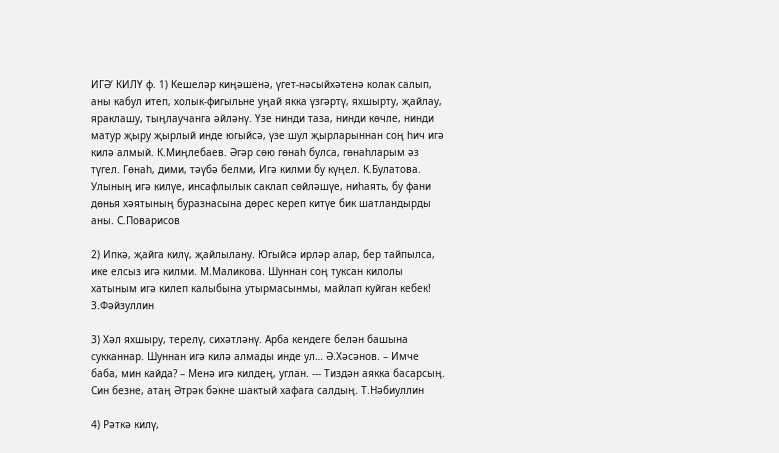ИГӘ’ КИЛҮ ф. 1) Кешеләр киңәшенә, үгет-нәсыйхәтенә колак салып, аны кабул итеп, холык-фигыльне уңай якка үзгәртү, яхшырту, җайлау, яраклашу, тыңлаучанга әйләнү. Үзе нинди таза, нинди көчле, нинди матур җыру җырлый инде югыйсә, үзе шул җырларыннан соң һич игә килә алмый. К.Миңлебаев. Әгәр сөю гөнаһ булса, гөнаһларым әз түгел. Гөнаһ, дими, тәүбә белми, Игә килми бу күңел. К.Булатова. Улының игә килүе, инсафлылык саклап сөйләшүе, ниһаять, бу фани дөнья хәятының буразнасына дөрес кереп китүе бик шатландырды аны. С.Поварисов

2) Ипкә, җайга килү, җайлылану. Югыйсә ирләр алар, бер тайпылса, ике елсыз игә килми. М.Маликова. Шуннан соң туксан килолы хатыным игә килеп калыбына утырмасынмы, майлап куйган кебек! З.Фәйзуллин

3) Хәл яхшыру, терелү, сихәтләнү. Арба кендеге белән башына сукканнар. Шуннан игә килә алмады инде ул… Ә.Хәсәнов. – Имче баба, мин кайда? – Менә игә килдең, углан. --- Тиздән аякка басарсың. Син безне, атаң Әтрәк бәкне шактый хафага салдың. Т.Нәбиуллин

4) Рәткә килү,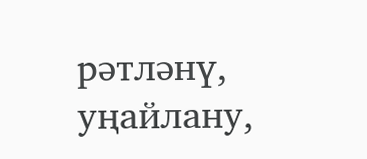рәтләнү, уңайлану,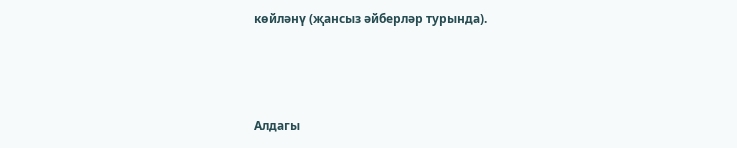көйләнү (җансыз әйберләр турында).



Алдагы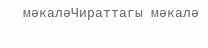мәкаләЧираттагы мәкалә